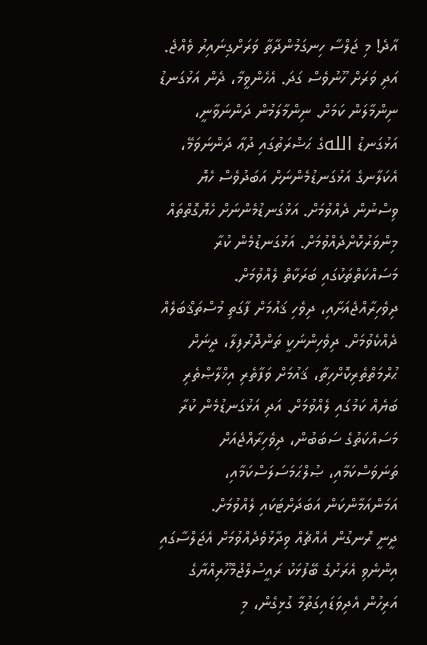އާދެ! މި ޖަލްސާ ހިނގަމުންދާތާ ވަރަށްގިނައިރު ވެއްޖެ. އަދި ވަރަށް ހޫނުވެސް ގަދަ. އެހެންވީމާ، ދެން އަޅުގަނޑު ނިންމާލަން ކަމަށް. ނިންމާލަމުން ދަންނަވާނީ، އަޅުގަނޑު اللهގެ ޙަޟްރަތުގައި ދުޢާ ދަންނަވަމޭ، އެކަލާނގެ އަޅުގަނޑުމެންނަށް އަބަދުވެސް ހެޔޮ ވިސްނުން ދެއްވުމަށް. އަޅުގަނޑުމެންނަށް ހެޔޮގޮތްތައް މިންވަރުކޮށްދެއްވުމަށް. އަޅުގަނޑުމެން ކުރާ މަސައްކަތްތަކުގައި ބަރަކާތް ލެއްވުމަށް. ދިވެހިރާއްޖެއަށާއި، ދިވެހި ޤައުމަށް ފާގަތި މުސްތަޤްބަލެއް ދެއްކެވުމަށް. ދިވެހިންނަކީ ތަންދޮރުފިލާ، ދީނަށް ޙުރްމަތްތެރިކޮށްހިތާ، ޤައުމަށް ވަފާތެރި އިޚްލާޞްތެރި ބަޔެއް ކަމުގައި ލެއްވުމަށް. އަދި އަޅުގަނޑުމެން ކުރާ މަސައްކަތުގެ ސަބަބުން، ދިވެހިރާއްޖެއަށް ތަނަވަސްކަމާއި، ޞުލްޙަމަސަލަސްކަމާއި، އަމަންއަމާންކަން އަބަދަށްޓަކައި ލެއްވުމަށް.
ދީނީ ރޮނގުން އެއްޗެއް ވިދާޅުވެދެއްވުމަށް އެޖަލްސާގައި އިންނެވި އެރަށުގެ ބޭފުޅަކު ރައީސުލްޖުމްހޫރިއްޔާގެ އަރިހުން އެދިވަޑައިގަތުމާ ގުޅިގެން، މި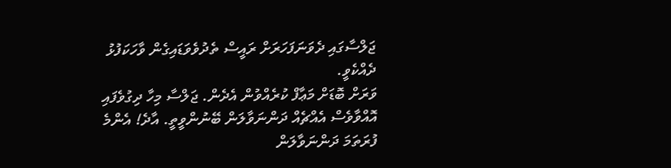ޖަލްސާގައި ދެވަނަފަހަރަށް ރައީސް ތެދުވެވަޑައިގެން ވާހަކަފުޅު ދެއްކެވީ.
ވަރަށް ބޮޑަށް މަޢާފް ކުރެއްވުން އެދެން. ޖަލްސާ މިހާ ދިގުވެފައި އޮއްވާވެސް އެއްޗެއް ދަންނަވާލަން ބޭނުންވީތީ. އާދެ! އެންމެ ފުރަތަމަ ދަންނަވާލަން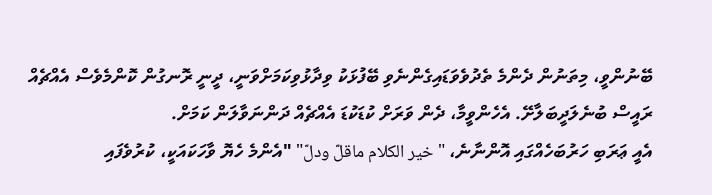ބޭނުންވީ، މިތަނުން ދެންމެ ތެދުވެވަޑައިގެންނެވި ބޭފުޅަކު ވިދާޅުވިކަމަށްވަނީ، ދީނީ ރޮނގުން ކޮންމެވެސް އެއްޗެއް ރައީސް ބުނެލަދީބަލާށޭ. އެހެންވީމާ، ދެން ވަރަށް ކުޑަކުޑަ އެއްޗެއް ދަންނަވާލަން ކަމަށް.
އެއީ ޢަރަބި ހަރުބަހެއްގައި އޮންނާނެ، "خير الكلام ماقلّ ودلّ" "އެންމެ ހެޔޮ ވާހަކައަކީ، ކުރުވެފައި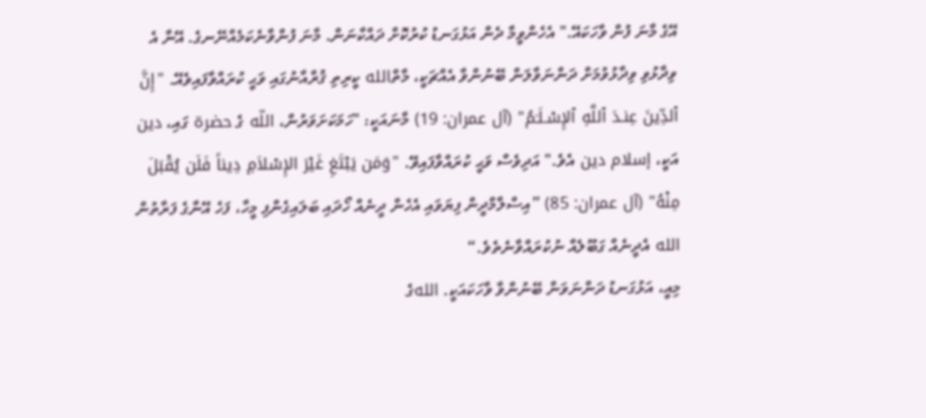އޭގެ މާނަ ފުން ވާހަކައޭ." އެހެންވީމާ ދެން އަޅުގަނޑު ކުރުކޮށް ދައްކާނަން. މާނަ ފުންވާނެކަމެއްނޭނގެ. އޭނާ އެ ވިދާޅުވި ވިދާޅުވުމަށް ދަންނަވާލަން ބޭނުންވާ އެއްޗަކީ، މާތްالله ކީރިތި ޤުރްއާނުގައި ވަޙީ ކުރައްވާފައިވެއޭ. "إِنَّ ٱلدِّينَ عِنـدَ ٱللَّهِ ٱلإِسْـلَـٰمُ" (آل عمران: 19) މާނައަކީ: "ހަމަކަށަވަރުން، اللّه ގެ حضرة ގައި، دين އަކީ، إسلام دين އެވެ." އަދިވެސް ވަޙީ ކުރައްވާފައިވޭ. "وَمَن يَبْتَغِ غَيْرَ الإِسْلاَمِ دِيناً فَلَن يُقْبَلَ مِنْهُ" (آل عمران: 85) ”އިސްލާމްދީން ފިޔަވައި އެހެން ދީނެއް ހޯދައި ބަލައިގެންފި މީހާ، ފަހެ އޭނާގެ ފަރާތުން الله އެދީނެއް ގަބޫލެއް ނުކުރައްވާނެތެވެ.“
މިއީ، އަޅުގަނޑު ދަންނަވަން ބޭނުންވާ ވާހަކައަކީ. اللهގެ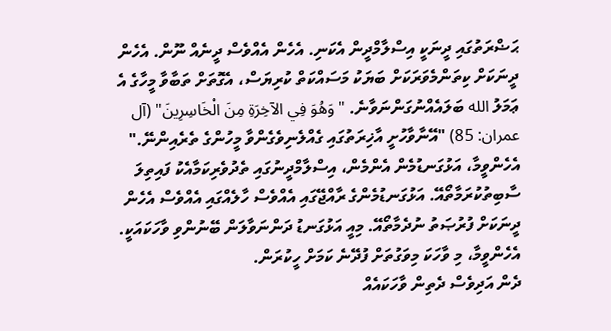ޙަޟްރަތުގައި ދީނަކީ އިސްލާމްދީން އެކަނި. އެހެން އެއްވެސް ދީނެއް ނޫން. އެހެން ދީނަކަށް ކިތަންމެވަރަކަށް ބަޔަކު މަސައްކަތް ކުރިޔަސް، އެގޮތަށް ތަބާވާ މީހާގެ އެ ޢަމަލު الله ބަލައެއްނުގަންނަވާނެ. "وَهُوَ فِي الآخِرَةِ مِنَ الْخَاسِرِينَ" (آل عمران: 85) "އޭނާވާހުށީ އާޚިރަތުގައި ގެއްލެނިވެގެންވާ މީހުންގެ ތެރެއިންނޭ." އެހެންވީމާ، އަޅުގަނޑުމެން އެންމެން، އިސްލާމްދީނުގައި ތެދުވެރިކަމާއެކު ފައިތިލަ ސާބިތުކުރަމާތޯއޭ. އަޅުގަނޑުމެންގެ ރާއްޖޭގައި އެއްވެސް ހާލެއްގައި އެއްވެސް އެހެން ދީނަކަށް ފުރުޞަތު ނުދެމާތޯއޭ. މިއީ އަޅުގަނޑު ދަންނަވާލަން ބޭނުންވި ވާހަކައަކީ. އެހެންވީމާ، މި ވާހަކަ މިވަގުތަށް ފުދޭނެ ކަމަށް ހީކުރަން.
ދެން އަދިވެސް ދެތިން ވާހަކައެއް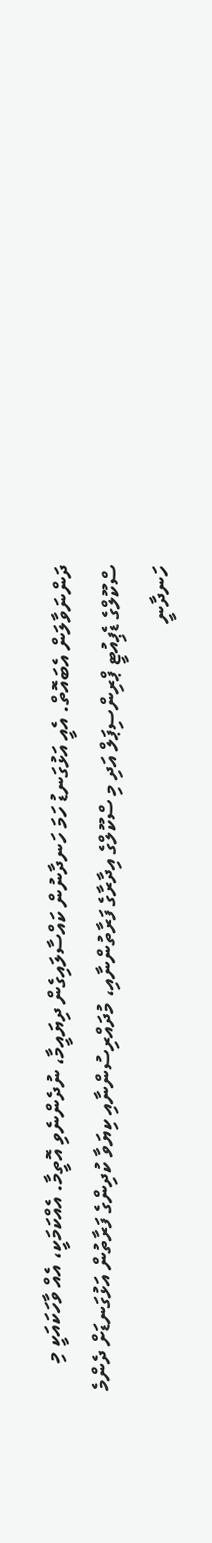ދަންނަވާލަން އެބައޮތް. އެއީ އަޅުގަނޑު ހަމަ ހަނދާނުން ކައްސާލައިގެން ދިޔައީމާ، ނުދެންނެވި އޮތީމާ. އެއްކަމަކީ، އެއް ވާހަކައަކީ މި ސްކޫލްގެ ޑެޕިއުޓީ ޕްރިންސިޕަލް އަދި މި ސްކޫލްގެ އިދާރާގެ ފަރާތުންނާއި، މުދައްރިސުންނާއި ކިޔަވާ ކުދިންގެ ފަރާތުން އަޅުގަނޑަށް ދެންމެ ހަނދާނީ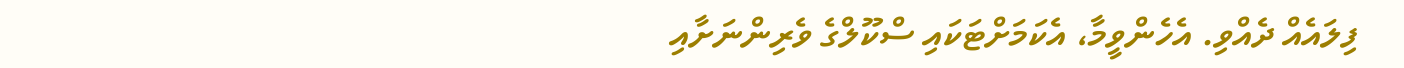ފިލައެއް ދެއްވި. އެހެންވީމާ، އެކަމަށްޓަކައި ސްކޫލްގެ ވެރިންނަށާއި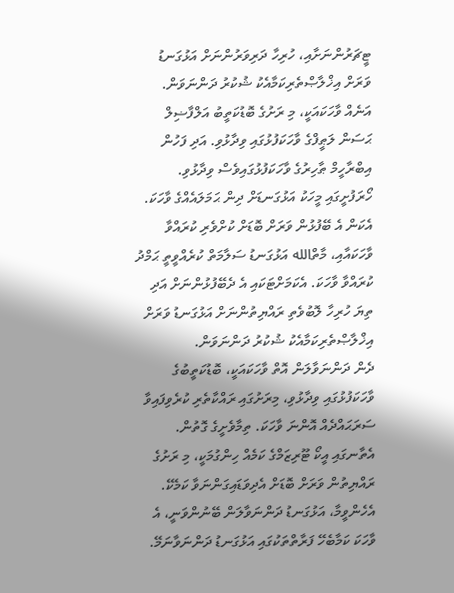ޓީޗަރުންނަށާއި، ހުރިހާ ދަރިވަރުންނަށް އަޅުގަނޑު ވަރަށް އިޚްލާޞްތެރިކަމާއެކު ޝުކުރު ދަންނަވަން.
އަނެއް ވާހަކައަކީ، މި ރަށުގެ ބޮޑުކަތީބު އަލްފާޟިލް ޙަސަން ލަޠީފްގެ ވާހަކަފުޅުގައި ވިދާޅުވި. އަދި ފަހުން އިބްރާހީމް ޠާހިރުގެ ވާހަކަފުޅުގައިވެސް ވިދާޅުވި. ހޯރަފުށީގައި މީހަކު އަޅުގަނޑަށް ދިން ޙަމަލައެއްގެ ވާހަކަ. އެކަން އެ ބޭފުޅުން ވަރަށް ބޮޑަށް ކުށްވެރި ކުރައްވާ ވާހަކައާއި، މާތްالله އަޅުގަނޑު ސަލާމަތް ކުރެއްވީތީ ޙަމްދު ކުރައްވާ ވާހަކަ. އެކަމަށްޓަކައި އެ ދެބޭފުޅުންނަށް އަދި ތިޔަ ހުރިހާ ލޮބުވެތި ރައްޔިތުންނަށް އަޅުގަނޑު ވަރަށް އިޚްލާޞްތެރިކަމާއެކު ޝުކުރު ދަންނަވަން.
ދެން ދަންނަވާލަން އޮތް ވާހަކައަކީ، ބޮޑުކަތީބުގެ ވާހަކަފުޅުގައި ވިދާޅުވި، މިރަށުގައި ރައްކާތެރި ކުރެވިފައިވާ ސަރަޙައްދެއް އޮންނަ ވާހަކަ. ތިމާވެށީގެ ގޮތުން. އެތާނގައި އީކޯ ޓޫރިޒަމްގެ ކަމެއް ހިންގުމަކީ، މި ރަށުގެ ރައްޔިތުން ވަރަށް ބޮޑަށް އެދިވަޑައިގަންނަވާ ކަމެކޭ. އެހެންވީމާ، އަޅުގަނޑު ދަންނަވާލަން ބޭނުންވަނީ، އެ ވާހަކަ ކަމާބެހޭ ފަރާތްތަކުގައި އަޅުގަނޑު ދަންނަވާނަމޭ.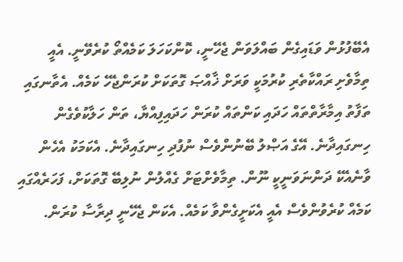އެބޭފުޅުން ވަޑައިގެން ބައްލަވަން ޖެހޭނީ، ކޮންކަހަލަ ކަމެއްތޯ ކުރެވޭނީ. އެއީ ތިމާވެށި ރައްކާތެރި ކުރުމަކީ ވަރަށް ޚާއްޞަ ގޮތަކަށް ކުރަންޖެހޭ ކަމެއް. އެތާނގައި ތަފާތު އިމާރާތްތައް ހަދައި ކަންތައް ކުރަން ހަދައިފިއްޔާ، ތަން ހަލާކުވެގެން ހިނގައިދާނެ. އޭގެ އަޞްލު ބޭނުންވެސް ނުފުދި ހިނގައިދާނެ. އެކަމަކު އެހެން ވާނެއެކޭ ދަންނަވަނީކީ ނޫން. ތިމާވެށްޓަށް ގެއްލުން ނުލިބޭ ގޮތަކަށް، ފަހަރެއްގައި ކަމެއް ކުރެވުންވެސް އެއީ އެކަށީގެންވާ ކަމެއް. އެކަން ޖެހޭނީ ދިރާސާ ކުރަން.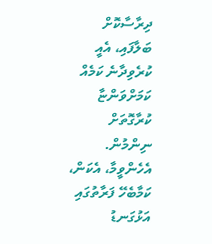ދިރާސާކޮށް ބަލާފައި، އެއީ ކުރެވިދާނެ ކަމެއް ކަމަށްވަންޏާ ކުރާގޮތަށް ނިންމުން. އެހެންވީމާ، އެކަން، ކަމާބެހޭ ފަރާތުގައި އަޅުގަނޑު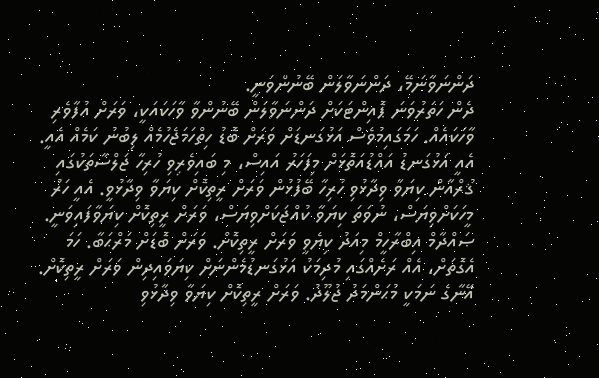ދަންނަވާނަމޭ، ދަންނަވާލަން ބޭނުންވަނީ.
ދެން ހަތަރުވަނަ ޕޮއިންޓަކަށް ދަންނަވާލަން ބޭނުންވާ ވާހަކައަކީ، ވަރަށް އުފާވެރި ވާހަކައެއް. ހަމަގައިމުވެސް އަޅުގަނޑަށް ވަރަށް ބޮޑު ހިތްހަމަޖެހުމެއް ލިބުނު ކަމެއް އެއީ. އެއީ އަޅުގަނޑު އައްޑުއަތޮޅަށް މިފަހަރު އައިސް، މި ބައިވެރިވި ހުރިހާ ޖަލްސާތަކުގައި ޤުރްއާން ކިޔަވާ ވިދާޅުވި ހުރިހާ ބޭފުޅުން ވަރަށް ރީތިކޮށް ކިޔަވާ ވިދާޅުވީ. އެއީ ހަރު މީހަކަށްވިޔަސް، ނުވަތަ ކިޔަވާ ކުއްޖަކަށްވިޔަސް، ވަރަށް ރީތިކޮށް ކިޔަވާފައިވަނީ. ޞައްދާމް އިބްރާހީމް މިއަދު ކިޔެވީ ވަރަށް ރީތިކޮށް. ވަރަށް ބޮޑަށް މަރްޙަބާ. ހަމަ އެގޮތަށް، އެއް ރަށެއްގައި މުދިމަކު އަޅުގަނޑުމެންނަށް ކިޔަވައިދިން ވަރަށް ރީތިކޮށް. އޭނާގެ ނަމަކީ މުޙަންމަދު ޖުލޫދު. ވަރަށް ރީތިކޮށް ކިޔަވާ ވިދާޅުވި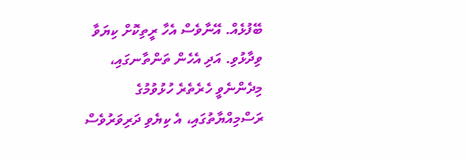ބޭފުޅެއް. އޭނާވެސް އެހާ ރީތިކޮށް ކިޔަވާ ވިދާޅުވި. އަދި އެހެން ތަންތާނގައި، މިދެންނެވީ ހެރެތެރެ ހުޅުވުމުގެ ރަސްމިއްޔާތުގައި، އެ ކިޔެވި ދަރިވަރުވެސް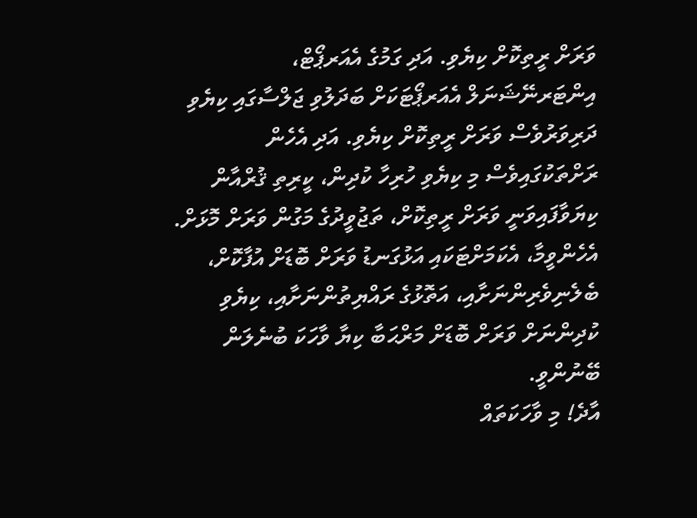ވަރަށް ރީތިކޮށް ކިޔެވި. އަދި ގަމުގެ އެއަރޕޯޓް، އިންޓަރނޭޝަނަލް އެއަރޕޯޓަކަށް ބަދަލުވި ޖަލްސާގައި ކިޔެވި ދަރިވަރުވެސް ވަރަށް ރީތިކޮށް ކިޔެވި. އަދި އެހެން ރަށްތަކުގައިވެސް މި ކިޔެވި ހުރިހާ ކުދިން، ކީރިތި ޤުރްއާން ކިޔަވާފައިވަނީ ވަރަށް ރީތިކޮށް، ތަޖުވީދުގެ މަގުން ވަރަށް މޮޅަށް. އެހެންވީމާ، އެކަމަށްޓަކައި އަޅުގަނޑު ވަރަށް ބޮޑަށް އުފާކޮށް، ބެލެނިވެރިންނަށާއި، އަތޮޅުގެ ރައްޔިތުންނަށާއި، ކިޔެވި ކުދިންނަށް ވަރަށް ބޮޑަށް މަރްޙަބާ ކިޔާ ވާހަކަ ބުނެލަން ބޭނުންވީ.
އާދެ! މި ވާހަކަތައް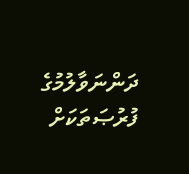ދަންނަވާލުމުގެ ފުރުޞަތަކަށް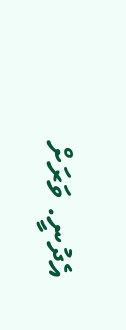އެދުނީ. ވަރަށް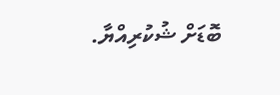ބޮޑަށް ޝުކުރިއްޔާ.